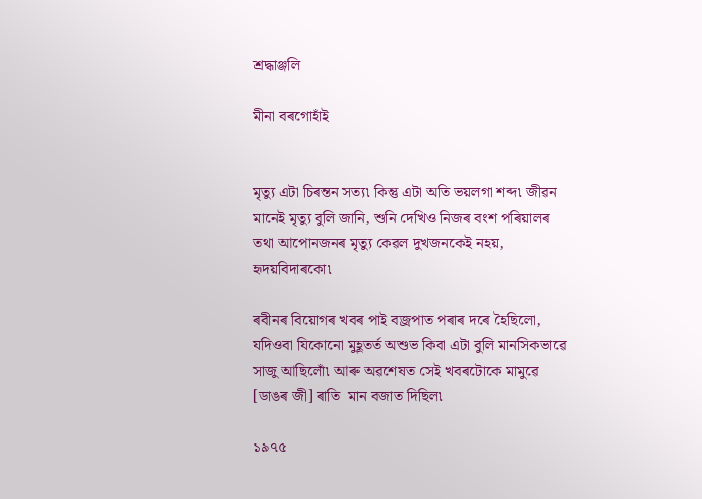শ্ৰদ্ধাঞ্জলি

মীনা বৰগোহাঁই


মৃত্যু এটা চিৰন্তন সত্য৷ কিন্তু এটা অতি ভয়লগা শব্দ৷ জীৱন মানেই মৃত্যু বুলি জানি, শুনি দেখিও নিজৰ বংশ পৰিয়ালৰ তথা আপোনজনৰ মৃত্যু কেৱল দুখজনকেই নহয়, হৃদয়বিদাৰকো৷

ৰবীনৰ বিয়োগৰ খবৰ পাই বজ্ৰপাত পৰাৰ দৰে হৈছিলো, যদিওবা যিকোনো মুহূতৰ্ত অশুভ কিবা এটা বুলি মানসিকভাৱে সাজু আছিলোঁ৷ আৰু অৱশেষত সেই খবৰটোকে মামুৱে [ডাঙৰ জী] ৰাতি  মান বজাত দিছিল৷

১৯৭৫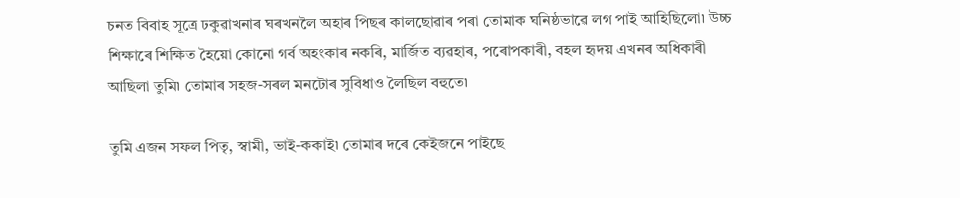চনত বিবাহ সূত্ৰে ঢকুৱাখনাৰ ঘৰখনলৈ অহাৰ পিছৰ কালছোৱাৰ পৰা তোমাক ঘনিষ্ঠভাৱে লগ পাই আহিছিলো৷ উচ্চ শিক্ষাৰে শিক্ষিত হৈয়ো কোনো গৰ্ব অহংকাৰ নকৰি, মাৰ্জিত ব্যৱহাৰ, পৰোপকাৰী, বহল হৃদয় এখনৰ অধিকাৰী আছিলা তুমি৷ তোমাৰ সহজ-সৰল মনটোৰ সুবিধাও লৈছিল বহুতে৷

তুমি এজন সফল পিতৃ, স্বামী, ভাই-ককাই৷ তোমাৰ দৰে কেইজনে পাইছে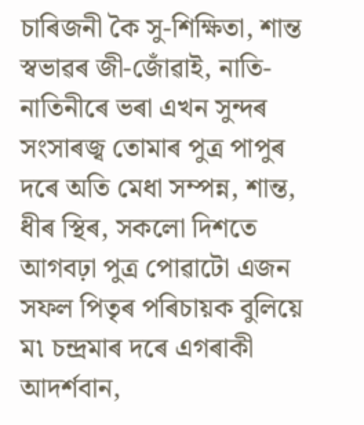চাৰিজনী কৈ সু-শিক্ষিতা, শান্ত স্বভাৱৰ জী-জোঁৱাই, নাতি-নাতিনীৰে ভৰা এখন সুন্দৰ সংসাৰজ্ব তোমাৰ পুত্ৰ পাপুৰ দৰে অতি মেধা সম্পন্ন, শান্ত, ধীৰ স্থিৰ, সকলো দিশতে আগবঢ়া পুত্ৰ পোৱাটো এজন সফল পিতৃৰ পৰিচায়ক বুলিয়ে ম৷ চন্দ্ৰমাৰ দৰে এগৰাকী আদৰ্শবান,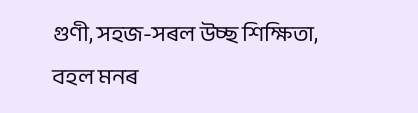গুণী, সহজ-সৰল উচ্ছ শিক্ষিতা, বহল মনৰ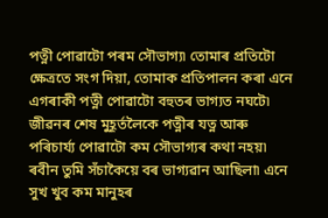পত্নী পোৱাটো পৰম সৌভাগ্য৷ তোমাৰ প্ৰতিটো ক্ষেত্ৰতে সংগ দিয়া, তোমাক প্ৰতিপালন কৰা এনে এগৰাকী পত্নী পোৱাটো বহুতৰ ভাগ্যত নঘটে৷ জীৱনৰ শেষ মুহূৰ্তলৈকে পত্নীৰ যত্ন আৰু পৰিচাৰ্য্য পোৱাটো কম সৌভাগ্যৰ কথা নহয়৷ ৰবীন তুমি সঁচাকৈয়ে বৰ ভাগ্যৱান আছিলা৷ এনে সুখ খুব কম মানুহৰ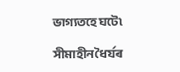ভাগ্যতহে ঘটে৷

সীমাহীন ধৈৰ্যৰ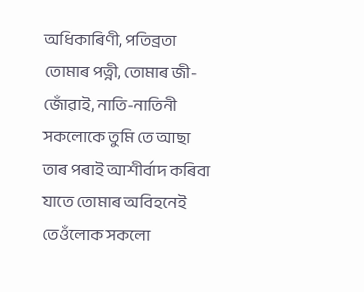অধিকাৰিণী, পতিব্ৰতা তোমাৰ পত্নী, তোমাৰ জী- জোঁৱাই, নাতি-নাতিনী সকলোকে তুমি তে আছা তাৰ পৰাই আশীৰ্বাদ কৰিবা যাতে তোমাৰ অবিহনেই তেওঁলোক সকলো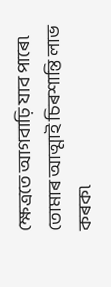ক্ষেত্ৰতে আগবাঢ়ি যাব পাৰে৷ তোমাৰ আত্মাই চিৰশান্তি লাভ কৰক৷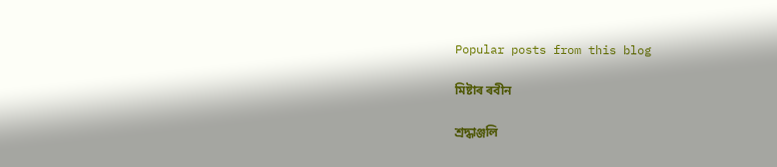Popular posts from this blog

মিষ্টাৰ ৰবীন

শ্ৰদ্ধাঞ্জলি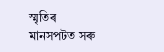স্মৃতিৰ মানসপটত সৰু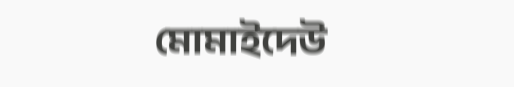মোমাইদেউ